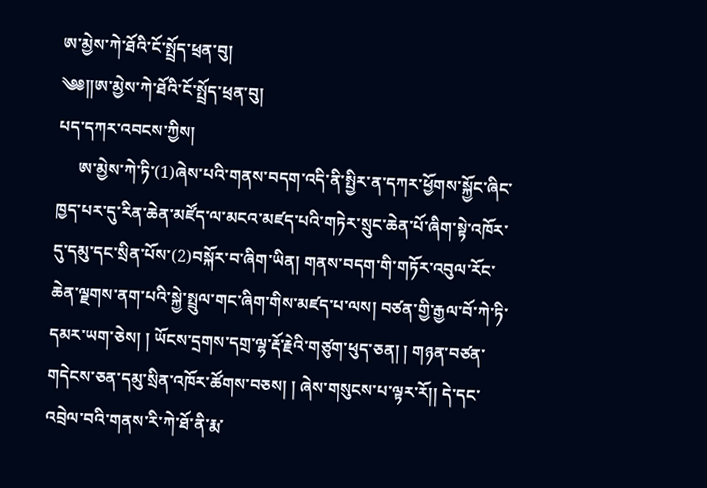ཨ་མྱེས་ཀེ་ཐོའི་ངོ་སྤྲོད་ཕྲན་བུ།
༄༅།།ཨ་མྱེས་ཀེ་ཐོའི་ངོ་སྤྲོད་ཕྲན་བུ།
པད་དཀར་འབངས་ཀྱིས།
     ཨ་མྱེས་ཀེ་ཏི་(1)ཞེས་པའི་གནས་བདག་འདི་ནི་སྤྱིར་ན་དཀར་ཕྱོགས་སྐྱོང་ཞིང་ཁྱད་པར་དུ་རིན་ཆེན་མཛོད་ལ་མངའ་མཛད་པའི་གཏེར་སྲུང་ཆེན་པོ་ཞིག་སྟེ་འཁོར་དུ་དམུ་དང་སྲིན་པོས་(2)བསྐོར་བ་ཞིག་ཡིན། གནས་བདག་གི་གཏོར་འབུལ་རོང་ཆེན་ལྗགས་ནག་པའི་སྐྱེ་སྤྲུལ་གང་ཞིག་གིས་མཛད་པ་ལས། བཙན་གྱི་རྒྱལ་བོ་ཀེ་ཏི་དམར་ཡག་ཅེས། ། ཡོངས་དྲགས་དགྲ་ལྷ་རྡོ་རྗེའི་གཙུག་ཕུད་ཅན། ། གཉན་བཙན་གདེངས་ཅན་དམུ་སྲིན་འཁོར་ཚོགས་བཅས། ། ཞེས་གསུངས་པ་ལྟར་རོ།། དེ་དང་འབྲེལ་བའི་གནས་རི་ཀེ་ཐོ་ནི་རྨ་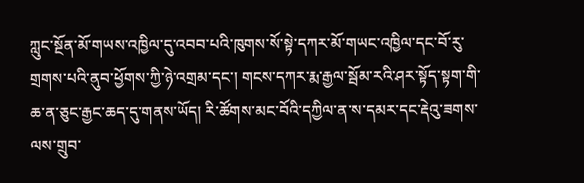ཀླུང་སྔོན་མོ་གཡས་འཁྱིལ་དུ་འབབ་པའི་ཁུགས་སོ་སྟེ་དཀར་མོ་གཡང་འཁྱིལ་དང་བོ་རུ་གྲགས་པའི་ནུབ་ཕྱོགས་ཀྱི་ཉེ་འགྲམ་དང་། གངས་དཀར་རྨ་རྒྱལ་སྦོམ་རའི་ཤར་སྟོད་སྟག་གི་ཆ་ན་ཅུང་རྒྱང་ཆད་དུ་གནས་ཡོད། རི་ཚོགས་མང་བོའི་དཀྱིལ་ན་ས་དམར་དང་རྡེའུ་ཟགས་ལས་གྲུབ་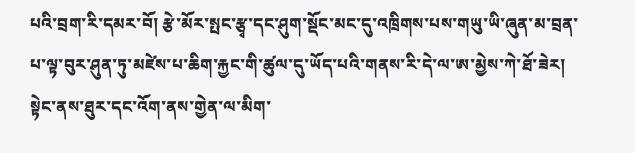པའི་བྲག་རི་དམར་བོ། རྩེ་མོར་སྤང་རྩྭ་དང་ཤུག་སྡོང་མང་དུ་འཁྲིགས་པས་གཡུ་ཡི་ཞུན་མ་བྲན་པ་ལྟ་བུར་ཤུན་ཏུ་མཛེས་པ་ཆིག་རྐྱང་གི་ཚུལ་དུ་ཡོད་པའི་གནས་རི་དེ་ལ་ཨ་མྱེས་ཀེ་ཐོ་ཟེར། སྟེང་ནས་ཐུར་དང་འོག་ནས་གྱེན་ལ་མིག་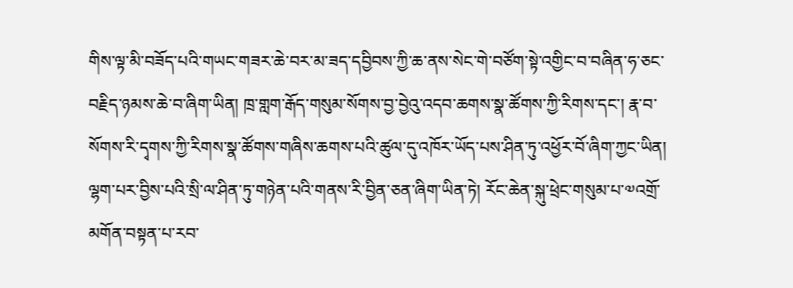གིས་ལྟ་མི་བཟོད་པའི་གཡང་གཟར་ཆེ་བར་མ་ཟད་དབྱིབས་ཀྱི་ཆ་ནས་སེང་གེ་བཙོག་སྟེ་འགྱིང་བ་བཞིན་ཧ་ཅང་བརྗིད་ཉམས་ཆེ་བ་ཞིག་ཡིན། ཁྲ་གླག་རྒོད་གསུམ་སོགས་བྱ་བྱེའུ་འདབ་ཆགས་སྣ་ཚོགས་ཀྱི་རིགས་དང་། རྣ་བ་སོགས་རི་དྭགས་ཀྱི་རིགས་སྣ་ཚོགས་གཞིས་ཆགས་པའི་ཚུལ་དུ་འཁོར་ཡོད་པས་ཤིན་ཏུ་འཕྱོར་བོ་ཞིག་ཀྱང་ཡིན། ལྷག་པར་བྱིས་པའི་སྲི་ལ་ཤིན་ཏུ་གཉེན་པའི་གནས་རི་བྱིན་ཅན་ཞིག་ཡིན་ཏེ། རོང་ཆེན་སྐུ་ཕྲེང་གསུམ་པ་༧འགྲོ་མགོན་བསྟན་པ་རབ་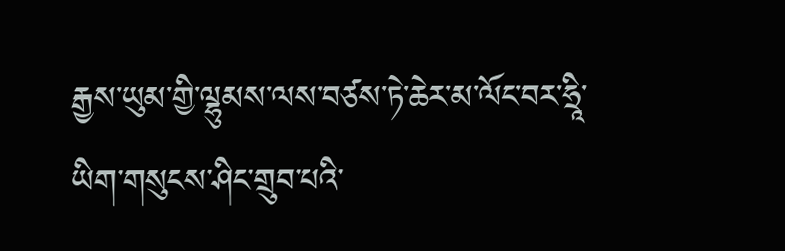རྒྱས་ཡུམ་གྱི་ལྷུམས་ལས་བཙས་ཏེ་ཆེར་མ་ལོང་བར་ཧྲཱི་ཡིག་གསུངས་ཤིང་གྲུབ་པའི་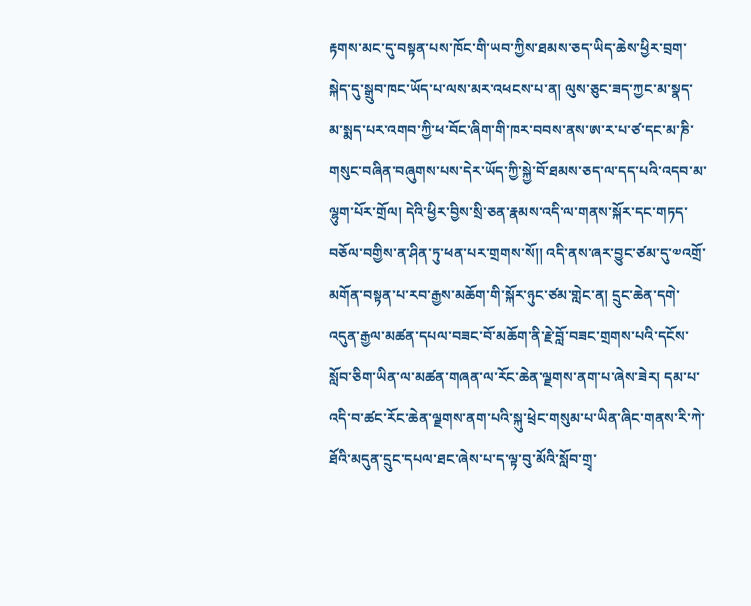རྟགས་མང་དུ་བསྟན་པས་ཁོང་གི་ཡབ་ཀྱིས་ཐམས་ཅད་ཡིད་ཆེས་ཕྱིར་བྲག་སྐེད་དུ་སྒྲུབ་ཁང་ཡོད་པ་ལས་མར་འཕངས་པ་ན། ལུས་ཅུང་ཟད་ཀྱང་མ་སྣད་མ་སྨད་པར་འགབ་ཀྱི་ཕ་བོང་ཞིག་གི་ཁར་བབས་ནས་ཨ་ར་པ་ཙ་དང་མ་ཎི་གསུང་བཞིན་བཞུགས་པས་དེར་ཡོད་ཀྱི་སྐྱེ་བོ་ཐམས་ཅད་ལ་དད་པའི་འདབ་མ་ལྷུག་པོར་གྲོལ། དེའི་ཕྱིར་བྱིས་སྲི་ཅན་རྣམས་འདི་ལ་གནས་སྐོར་དང་གཏད་བཅོལ་བགྱིས་ན་ཤིན་ཏུ་ཕན་པར་གྲགས་སོ།། འདི་ནས་ཞར་བྱུང་ཙམ་དུ་༧འགྲོ་མགོན་བསྟན་པ་རབ་རྒྱས་མཆོག་གི་སྐོར་ཉུང་ཙམ་གླེང་ན། དྲུང་ཆེན་དགེ་འདུན་རྒྱལ་མཚན་དཔལ་བཟང་བོ་མཆོག་ནི་རྗེ་བློ་བཟང་གྲགས་པའི་དངོས་སློབ་ཅིག་ཡིན་ལ་མཚན་གཞན་ལ་རོང་ཆེན་ལྗགས་ནག་པ་ཞེས་ཟེར། དམ་པ་འདི་བ་ཚང་རོང་ཆེན་ལྗགས་ནག་པའི་སྐུ་ཕྲེང་གསུམ་པ་ཡིན་ཞིང་གནས་རི་ཀེ་ཐོའི་མདུན་དྲུང་དཔལ་ཐང་ཞེས་པ་ད་ལྟ་བུ་མོའི་སློབ་གྲྭ་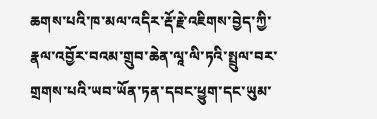ཆགས་པའི་ཁ་མལ་འདིར་རྡོ་རྗེ་འཇིགས་བྱེད་ཀྱི་རྣལ་འབྱོར་བའམ་གྲུབ་ཆེན་ལཱ་ལི་ཏའི་སྤྲུལ་བར་གྲགས་པའི་ཡབ་ཡོན་ཏན་དབང་ཕྱུག་དང་ཡུམ་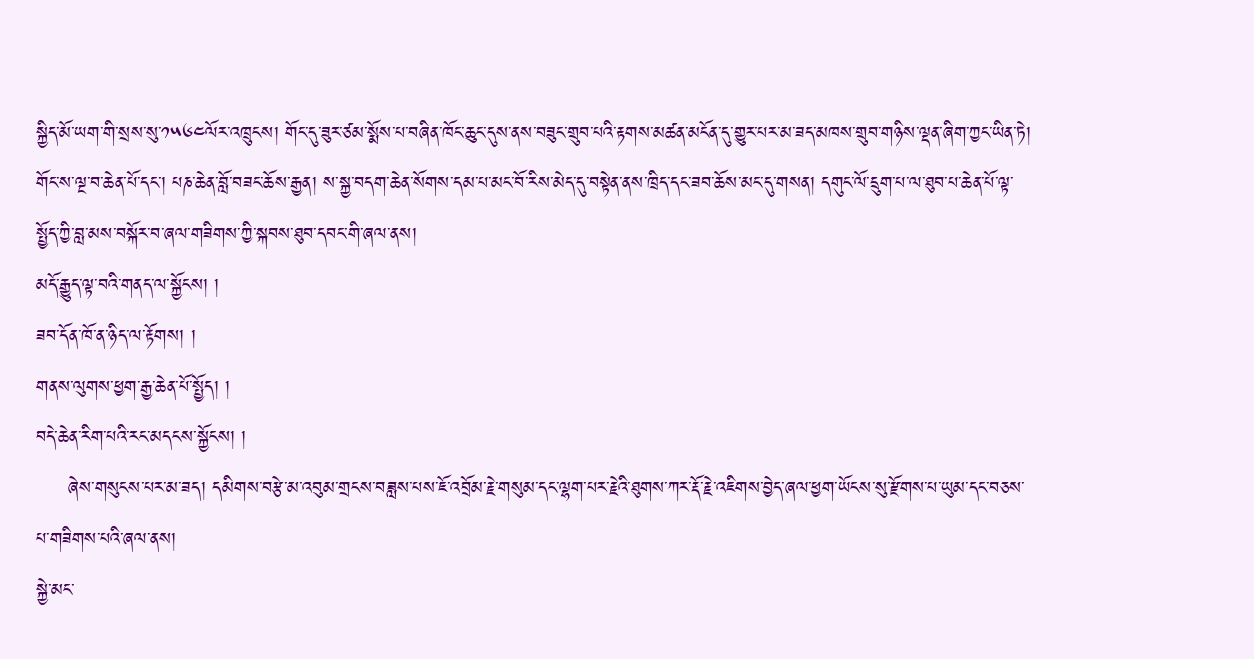སྐྱིད་མོ་ཡག་གི་སྲས་སུ་༡༥༦༤ལོར་འཁྲུངས། གོང་དུ་ཟུར་ཙམ་སྨོས་པ་བཞིན་ཁོང་ཆུང་དུས་ནས་བཟུང་གྲུབ་པའི་རྟགས་མཚན་མངོན་དུ་གྱུར་པར་མ་ཟད་མཁས་གྲུབ་གཉིས་ལྡན་ཞིག་ཀྱང་ཡིན་ཏེ། གོང་ས་ལྔ་བ་ཆེན་པོ་དང་། པཎ་ཆེན་བློ་བཟང་ཆོས་རྒྱན། ས་སྐྱ་བདག་ཆེན་སོགས་དམ་པ་མང་བོ་རིས་མེད་དུ་བསྟེན་ནས་ཁྲིད་དང་ཟབ་ཆོས་མང་དུ་གསན། དགུང་ལོ་དྲུག་པ་ལ་ཐུབ་པ་ཆེན་པོ་ལྟ་སྤྱོད་ཀྱི་བླ་མས་བསྐོར་བ་ཞལ་གཟིགས་ཀྱི་སྐབས་ཐུབ་དབང་གི་ཞལ་ནས།
མདོ་རྒྱུད་ལྟ་བའི་གནད་ལ་སྐྱོངས། །
ཟབ་དོན་ཁོ་ན་ཉིད་ལ་རྟོགས། །
གནས་ལུགས་ཕྱག་རྒྱ་ཆེན་པོ་སྤྱོད། །
བདེ་ཆེན་རིག་པའི་རང་མདངས་སྐྱོངས། །
     ཞེས་གསུངས་པར་མ་ཟད། དམིགས་བརྩེ་མ་འབུམ་གྲངས་བཟླས་པས་ཇོ་འབྲོམ་རྗེ་གསུམ་དང་ལྷག་པར་རྗེའི་ཐུགས་ཀར་རྡོ་རྗེ་འཇིགས་བྱེད་ཞལ་ཕྱག་ཡོངས་སུ་རྫོགས་པ་ཡུམ་དང་བཅས་པ་གཟིགས་པའི་ཞལ་ནས།
སྐྱེ་མང་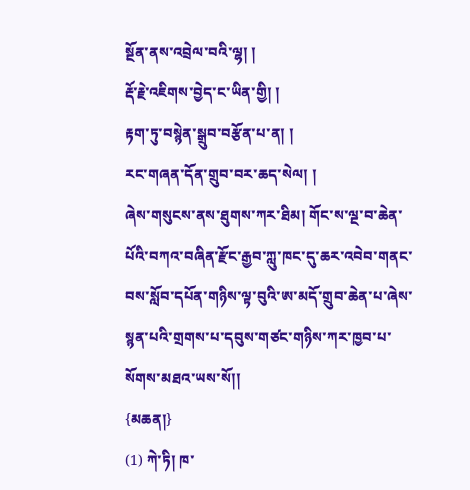སྔོན་ནས་འབྲེལ་བའི་ལྷ། །
རྡོ་རྗེ་འཇིགས་བྱེད་ང་ཡིན་གྱི། །
རྟག་ཏུ་བསྙེན་སྒྲུབ་བརྩོན་པ་ན། །
རང་གཞན་དོན་གྲུབ་བར་ཆད་སེལ། །
ཞེས་གསུངས་ནས་ཐུགས་ཀར་ཐིམ། གོང་ས་ལྔ་བ་ཆེན་པོའི་བཀའ་བཞིན་རྫོང་རྒྱབ་ཀླུ་ཁང་དུ་ཆར་འབེབ་གནང་བས་སློབ་དཔོན་གཉིས་ལྟ་བུའི་ཨ་མདོ་གྲུབ་ཆེན་པ་ཞེས་སྙན་པའི་གྲགས་པ་དབུས་གཙང་གཉིས་ཀར་ཁྱབ་པ་སོགས་མཐའ་ཡས་སོ།།
{མཆན།}
(1) ཀེ་ཏི། ཁ་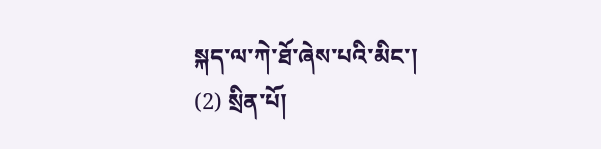སྐད་ལ་ཀེ་ཐོ་ཞེས་པའི་མིང་།
(2) སྲིན་པོ།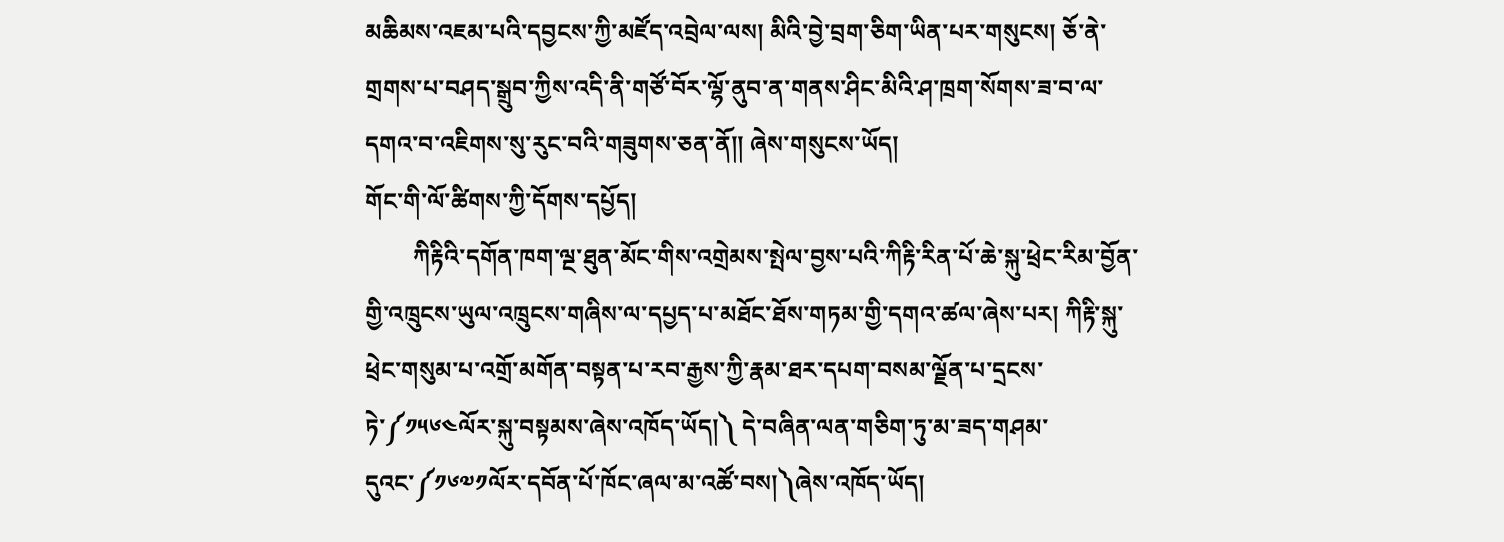མཆིམས་འཇམ་པའི་དབྱངས་ཀྱི་མཛོད་འབྲེལ་ལས། མིའི་བྱེ་བྲག་ཅིག་ཡིན་པར་གསུངས། ཅོ་ནེ་གྲགས་པ་བཤད་སྒྲུབ་ཀྱིས་འདི་ནི་གཙོ་བོར་ལྷོ་ནུབ་ན་གནས་ཤིང་མིའི་ཤ་ཁྲག་སོགས་ཟ་བ་ལ་དགའ་བ་འཇིགས་སུ་རུང་བའི་གཟུགས་ཅན་ནོ།། ཞེས་གསུངས་ཡོད།
གོང་གི་ལོ་ཚིགས་ཀྱི་དོགས་དཔྱོད།
        ཀིརྟིའི་དགོན་ཁག་ལྔ་ཐུན་མོང་གིས་འགྲེམས་སྤེལ་བྱས་པའི་ཀིརྟི་རིན་པོ་ཆེ་སྐུ་ཕྲེང་རིམ་བྱོན་གྱི་འཁྲུངས་ཡུལ་འཁྲུངས་གཞིས་ལ་དཔྱད་པ་མཐོང་ཐོས་གཏམ་གྱི་དགའ་ཚལ་ཞེས་པར། ཀིརྟི་སྐུ་ཕྲེང་གསུམ་པ་འགྲོ་མགོན་བསྟན་པ་རབ་རྒྱས་ཀྱི་རྣམ་ཐར་དཔག་བསམ་ལྗོན་པ་དྲངས་ཏེ་༼༡༥༦༤ལོར་སྐུ་བསྟམས་ཞེས་འཁོད་ཡོད།༽ དེ་བཞིན་ལན་གཅིག་ཏུ་མ་ཟད་གཤམ་དུའང་༼༡༦༧༡ལོར་དབོན་པོ་ཁོང་ཞལ་མ་འཚོ་བས།༽ཞེས་འཁོད་ཡོད།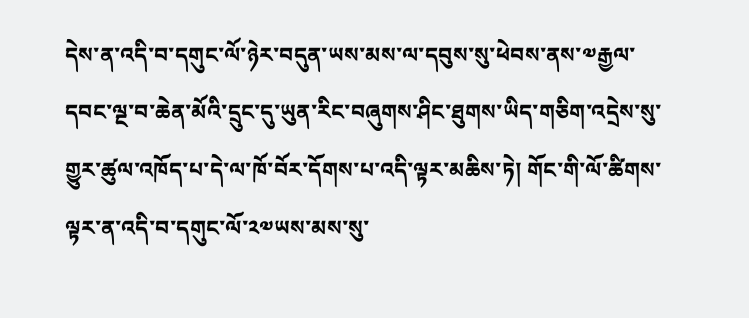དེས་ན་འདི་བ་དགུང་ལོ་ཉེར་བདུན་ཡས་མས་ལ་དབུས་སུ་ཕེབས་ནས་༧རྒྱལ་དབང་ལྔ་བ་ཆེན་མོའི་དྲུང་དུ་ཡུན་རིང་བཞུགས་ཤིང་ཐུགས་ཡིད་གཅིག་འདྲེས་སུ་གྱུར་ཚུལ་འཁོད་པ་དེ་ལ་ཁོ་བོར་དོགས་པ་འདི་ལྟར་མཆིས་ཏེ། གོང་གི་ལོ་ཚིགས་ལྟར་ན་འདི་བ་དགུང་ལོ་༢༧ཡས་མས་སུ་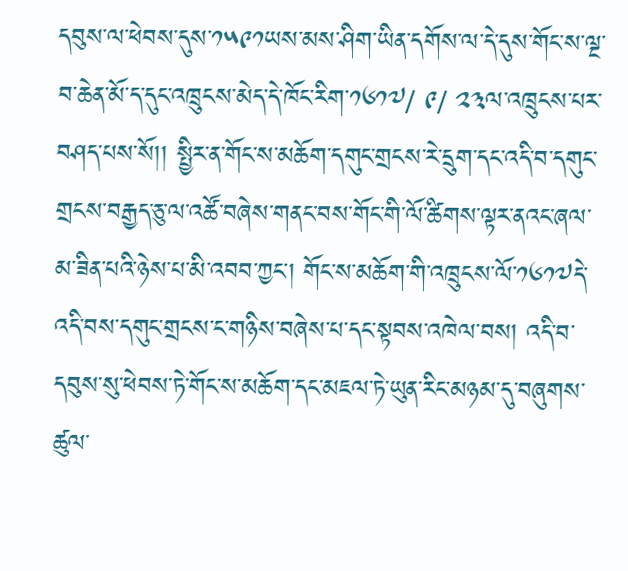དབུས་ལ་ཕེབས་དུས་༡༥༩༡ཡས་མས་ཤིག་ཡིན་དགོས་ལ་དེ་དུས་གོང་ས་ལྔ་བ་ཆེན་མོ་ད་དུང་འཁྲུངས་མེད་དེ་ཁོང་རིག་༡༦༡༧/ ༩/ ༢༣ལ་འཁྲུངས་པར་བཤད་པས་སོ།། སྤྱིར་ན་གོང་ས་མཆོག་དགུང་གྲངས་རེ་དྲུག་དང་འདི་བ་དགུང་གྲངས་བརྒྱད་ཅུ་ལ་འཚོ་བཞེས་གནང་བས་གོང་གི་ལོ་ཚིགས་ལྟར་ནའང་ཞལ་མ་ཟིན་པའི་ཉེས་པ་མི་འབབ་ཀྱང་། གོང་ས་མཆོག་གི་འཁྲུངས་ལོ་༡༦༡༧དེ་འདི་བས་དགུང་གྲངས་ང་གཉིས་བཞེས་པ་དང་སྟབས་འཁེལ་བས། འདི་བ་དབུས་སུ་ཕེབས་ཏེ་གོང་ས་མཆོག་དང་མཇལ་ཏེ་ཡུན་རིང་མཉམ་དུ་བཞུགས་ཚུལ་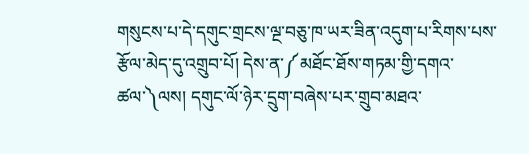གསུངས་པ་དེ་དགུང་གྲངས་ལྔ་བཅུ་ཁ་ཡར་ཟིན་འདུག་པ་རིགས་པས་རྩོལ་མེད་དུ་འགྲུབ་པོ། དེས་ན་༼མཐོང་ཐོས་གཏམ་གྱི་དགའ་ཚལ་༽ལས། དགུང་ལོ་ཉེར་དྲུག་བཞེས་པར་གྲུབ་མཐའ་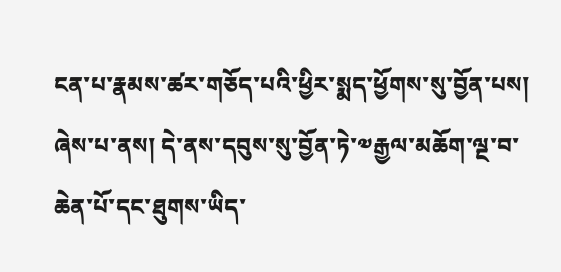ངན་པ་རྣམས་ཚར་གཅོད་པའི་ཕྱིར་སྨད་ཕྱོགས་སུ་བྱོན་པས། ཞེས་པ་ནས། དེ་ནས་དབུས་སུ་བྱོན་ཏེ་༧རྒྱལ་མཆོག་ལྔ་བ་ཆེན་པོ་དང་ཐུགས་ཡིད་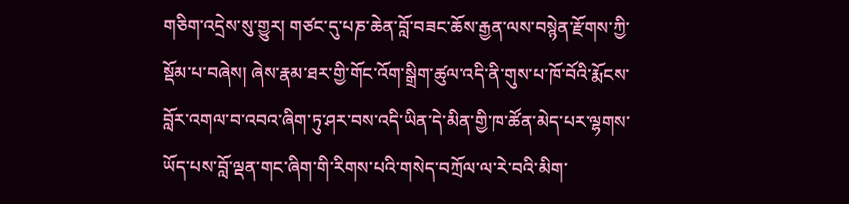གཅིག་འདྲེས་སུ་གྱུར། གཙང་དུ་པཎ་ཆེན་བློ་བཟང་ཆོས་རྒྱན་ལས་བསྙེན་རྫོགས་ཀྱི་སྡོམ་པ་བཞེས། ཞེས་རྣམ་ཐར་གྱི་གོང་འོག་སྒྲིག་ཚུལ་འདི་ནི་གུས་པ་ཁོ་བོའི་རྨོངས་བློར་འགལ་བ་འབའ་ཞིག་ཏུ་ཤར་བས་འདི་ཡིན་དེ་མིན་གྱི་ཁ་ཚོན་མེད་པར་ལྷགས་ཡོད་པས་བློ་ལྡན་གང་ཞིག་གི་རིགས་པའི་གསེད་བཀྲོལ་ལ་རེ་བའི་མིག་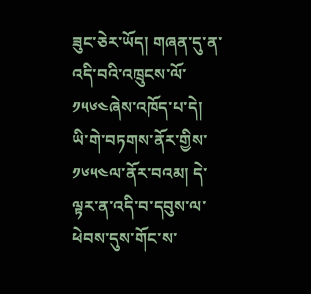ཟུང་ཅེར་ཡོད། གཞན་དུ་ན་འདི་བའི་འཁྲུངས་ལོ་༡༥༦༤ཞེས་འཁོད་པ་དེ། ཡི་གེ་བཏགས་ནོར་གྱིས་༡༦༥༤ལ་ནོར་བའམ། དེ་ལྟར་ན་འདི་བ་དབུས་ལ་ཕེབས་དུས་གོང་ས་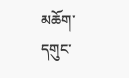མཆོག་དགུང་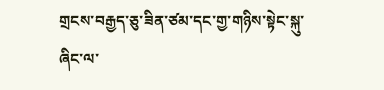གྲངས་བརྒྱད་ཅུ་ཟིན་ཙམ་དང་གྱ་གཉིས་སྟེང་སྐུ་ཞིང་ལ་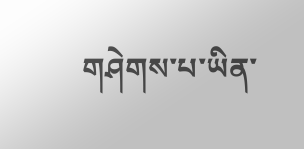གཤེགས་པ་ཡིན་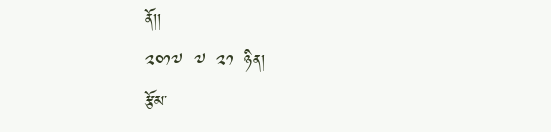ནོ།།
༢༠༡༧  ༧  ༢༡  ཉིན།
རྩོམ་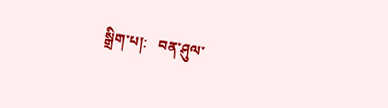སྒྲིག་པ།:   བན་ཤུལ་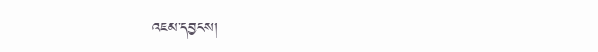འཇམ་དབྱངས།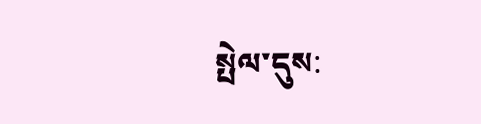སྤེལ་དུས: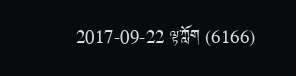2017-09-22 ལྟ་ཀློག (6166)